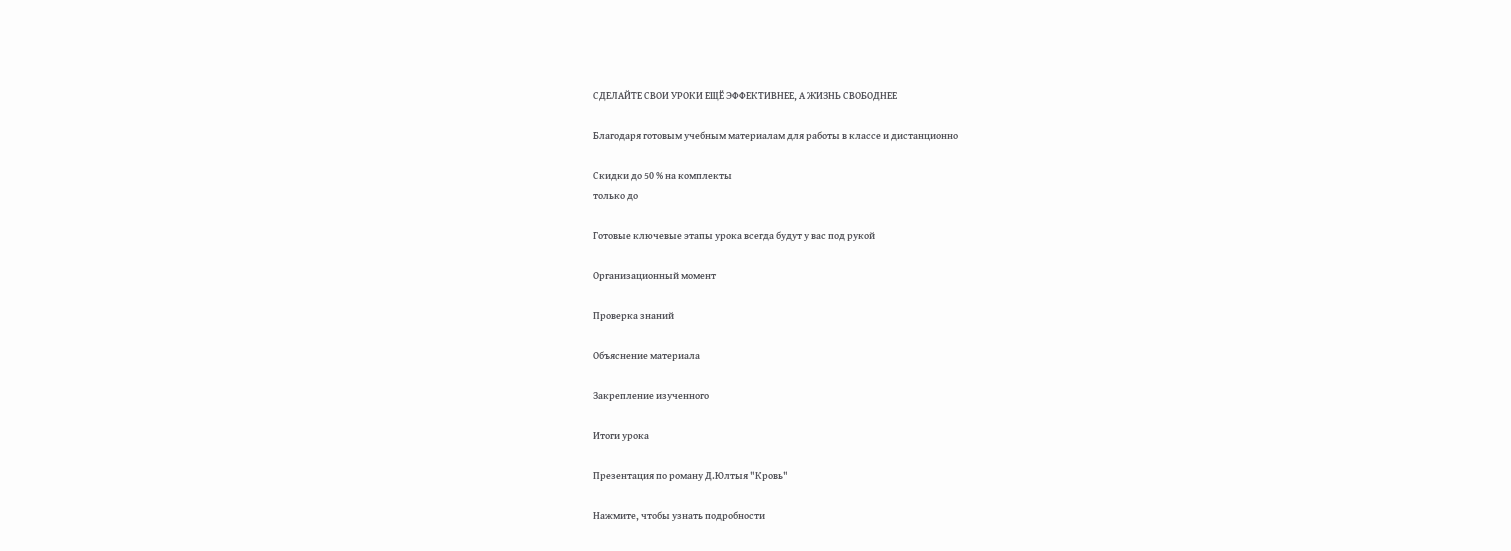СДЕЛАЙТЕ СВОИ УРОКИ ЕЩЁ ЭФФЕКТИВНЕЕ, А ЖИЗНЬ СВОБОДНЕЕ

Благодаря готовым учебным материалам для работы в классе и дистанционно

Скидки до 50 % на комплекты
только до

Готовые ключевые этапы урока всегда будут у вас под рукой

Организационный момент

Проверка знаний

Объяснение материала

Закрепление изученного

Итоги урока

Презентация по роману Д.Юлтыя "Кровь"

Нажмите, чтобы узнать подробности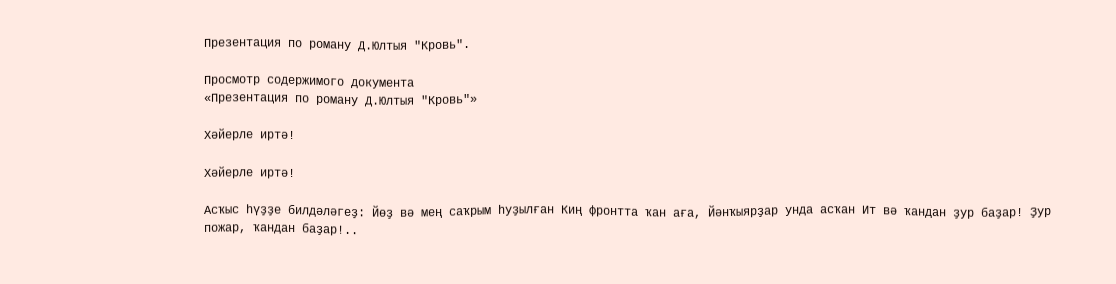Презентация по роману Д.Юлтыя "Кровь".

Просмотр содержимого документа
«Презентация по роману Д.Юлтыя "Кровь"»

Хәйерле иртә!

Хәйерле иртә!

Асҡыс һүҙҙе билдәләгеҙ: Йөҙ вә мең саҡрым һуҙылған Киң фронтта ҡан аға, Йәнҡыярҙар унда асҡан Ит вә ҡандан ҙур баҙар! Ҙур пожар, ҡандан баҙар!..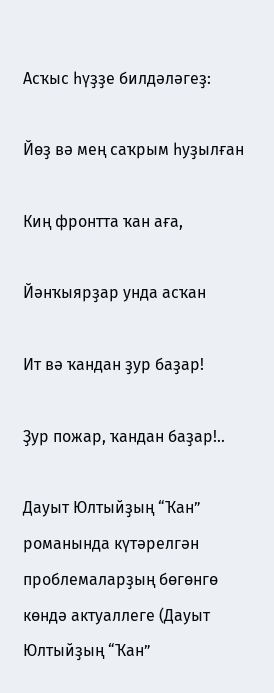Асҡыс һүҙҙе билдәләгеҙ:

Йөҙ вә мең саҡрым һуҙылған

Киң фронтта ҡан аға,

Йәнҡыярҙар унда асҡан

Ит вә ҡандан ҙур баҙар!

Ҙур пожар, ҡандан баҙар!..

Дауыт Юлтыйҙың “Ҡан” романында күтәрелгән проблемаларҙың бөгөнгө көндә актуаллеге (Дауыт Юлтыйҙың “Ҡан”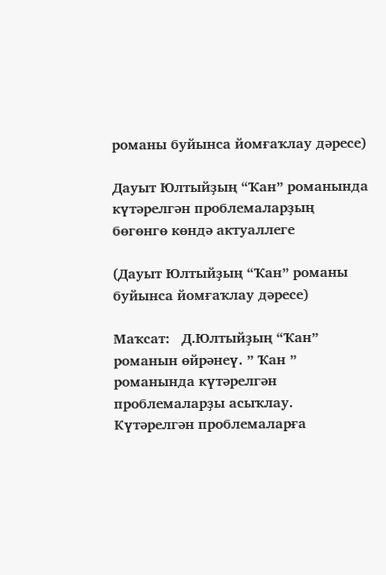романы буйынса йомғаҡлау дәресе)

Дауыт Юлтыйҙың “Ҡан” романында күтәрелгән проблемаларҙың бөгөнгө көндә актуаллеге

(Дауыт Юлтыйҙың “Ҡан” романы буйынса йомғаҡлау дәресе)

Маҡсат:   Д.Юлтыйҙың “Ҡан” романын өйрәнеү. ” Ҡан ” романында күтәрелгән проблемаларҙы асыҡлау. Күтәрелгән проблемаларға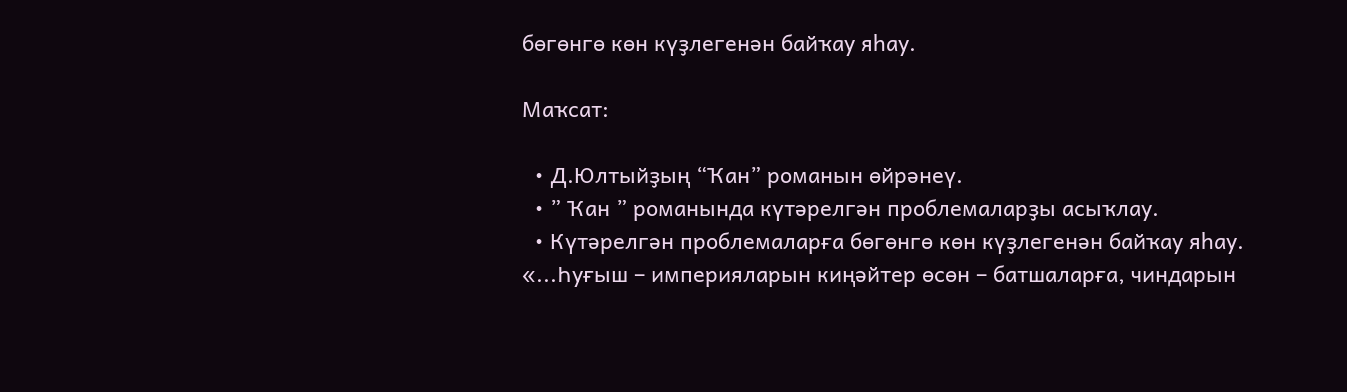бөгөнгө көн күҙлегенән байҡау яһау.

Маҡсат:

  • Д.Юлтыйҙың “Ҡан” романын өйрәнеү.
  • ” Ҡан ” романында күтәрелгән проблемаларҙы асыҡлау.
  • Күтәрелгән проблемаларға бөгөнгө көн күҙлегенән байҡау яһау.
«...Һуғыш – империяларын киңәйтер өсөн – батшаларға, чиндарын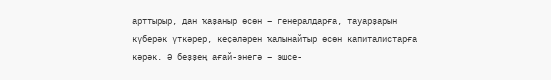арттырыр, дан ҡаҙаныр өсөн – генералдарға, тауарҙарын күберәк үткәрер, кеҫәләрен ҡалынайтыр өсөн капиталистарға кәрәк. Ә беҙҙең ағай-энегә – эшсе-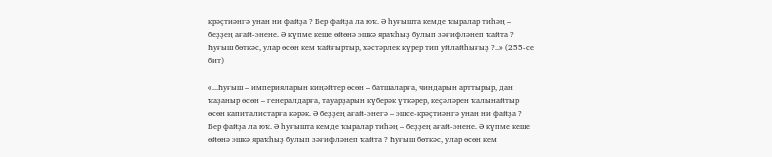крәҫтиәнгә унан ни файҙа ? Бер файҙа ла юҡ. Ә һуғышта кемде ҡыралар тиһәң – беҙҙең ағай-энене. Ә күпме кеше өйөнә эшкә яраҡһыҙ булып зәғифләнеп ҡайта ? Һуғыш бөткәс, улар өсөн кем ҡайғыртыр, хәстәрлек күрер тип уйлайһығыҙ ?..» (255-се бит)

«...Һуғыш – империяларын киңәйтер өсөн – батшаларға, чиндарын арттырыр, дан ҡаҙаныр өсөн – генералдарға, тауарҙарын күберәк үткәрер, кеҫәләрен ҡалынайтыр өсөн капиталистарға кәрәк. Ә беҙҙең ағай-энегә – эшсе-крәҫтиәнгә унан ни файҙа ? Бер файҙа ла юҡ. Ә һуғышта кемде ҡыралар тиһәң – беҙҙең ағай-энене. Ә күпме кеше өйөнә эшкә яраҡһыҙ булып зәғифләнеп ҡайта ? Һуғыш бөткәс, улар өсөн кем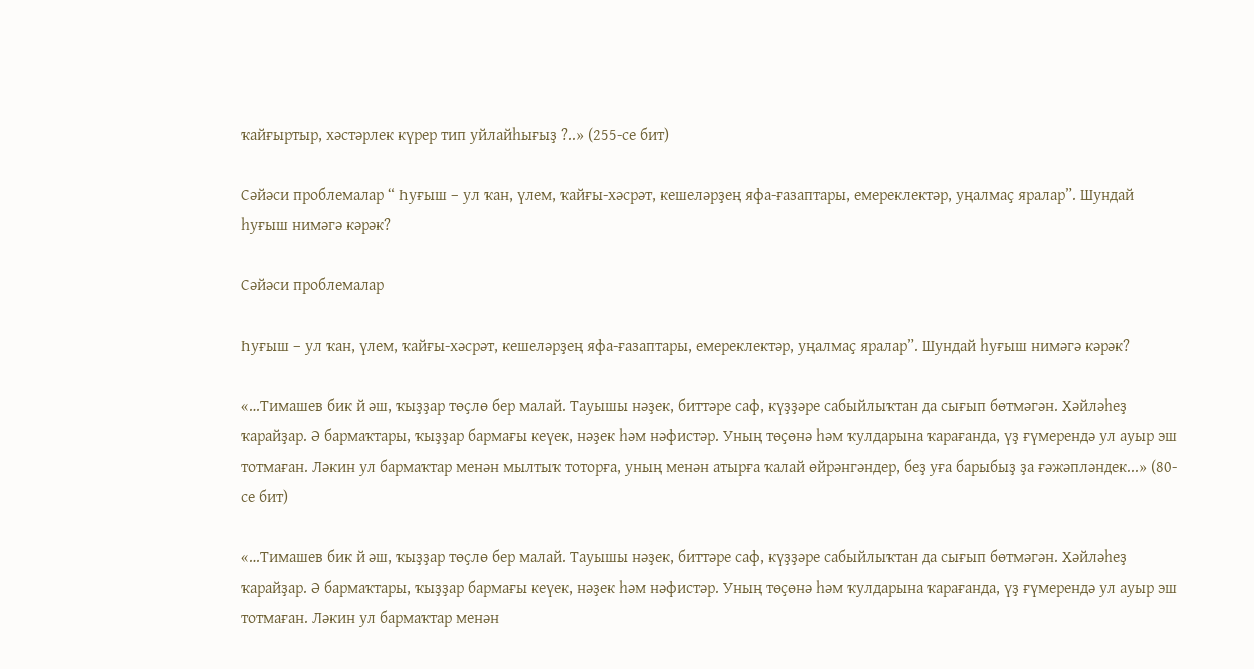ҡайғыртыр, хәстәрлек күрер тип уйлайһығыҙ ?..» (255-се бит)

Сәйәси проблемалар “ Һуғыш – ул ҡан, үлем, ҡайғы-хәсрәт, кешеләрҙең яфа-ғазаптары, емереклектәр, уңалмаҫ яралар”. Шундай һуғыш нимәгә кәрәк?

Сәйәси проблемалар

Һуғыш – ул ҡан, үлем, ҡайғы-хәсрәт, кешеләрҙең яфа-ғазаптары, емереклектәр, уңалмаҫ яралар”. Шундай һуғыш нимәгә кәрәк?

«…Тимашев бик й әш, ҡыҙҙар төҫлө бер малай. Тауышы нәҙек, биттәре саф, күҙҙәре сабыйлыҡтан да сығып бөтмәгән. Хәйләһеҙ ҡарайҙар. Ә бармаҡтары, ҡыҙҙар бармағы кеүек, нәҙек һәм нәфистәр. Уның төҫөнә һәм ҡулдарына ҡарағанда, үҙ ғүмерендә ул ауыр эш тотмаған. Ләкин ул бармаҡтар менән мылтыҡ тоторға, уның менән атырға ҡалай өйрәнгәндер, беҙ уға барыбыҙ ҙа ғәжәпләндек...» (80-се бит)

«…Тимашев бик й әш, ҡыҙҙар төҫлө бер малай. Тауышы нәҙек, биттәре саф, күҙҙәре сабыйлыҡтан да сығып бөтмәгән. Хәйләһеҙ ҡарайҙар. Ә бармаҡтары, ҡыҙҙар бармағы кеүек, нәҙек һәм нәфистәр. Уның төҫөнә һәм ҡулдарына ҡарағанда, үҙ ғүмерендә ул ауыр эш тотмаған. Ләкин ул бармаҡтар менән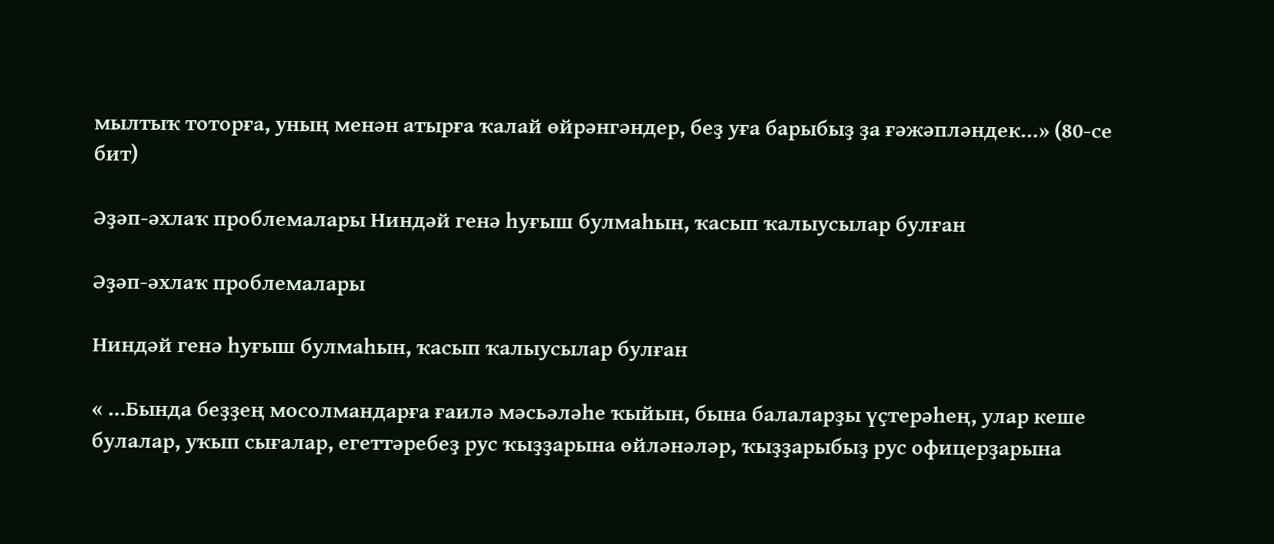мылтыҡ тоторға, уның менән атырға ҡалай өйрәнгәндер, беҙ уға барыбыҙ ҙа ғәжәпләндек...» (80-се бит)

Әҙәп-әхлаҡ проблемалары Ниндәй генә һуғыш булмаһын, ҡасып ҡалыусылар булған

Әҙәп-әхлаҡ проблемалары

Ниндәй генә һуғыш булмаһын, ҡасып ҡалыусылар булған

« ...Бында беҙҙең мосолмандарға ғаилә мәсьәләһе ҡыйын, бына балаларҙы үҫтерәһең, улар кеше булалар, уҡып сығалар, егеттәребеҙ рус ҡыҙҙарына өйләнәләр, ҡыҙҙарыбыҙ рус офицерҙарына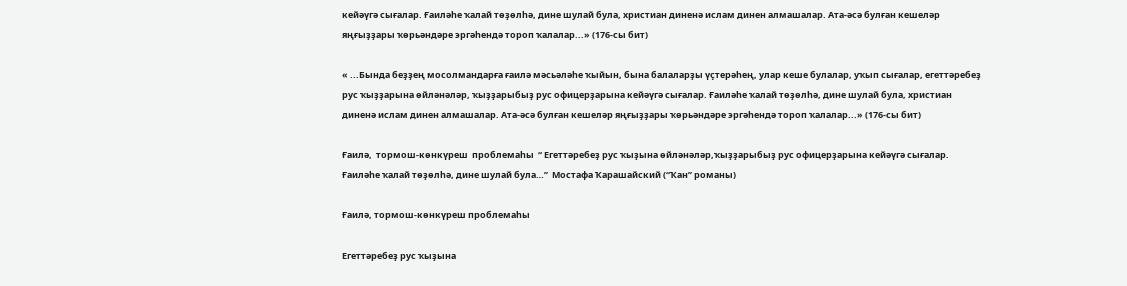кейәүгә сығалар. Ғаиләһе ҡалай төҙөлһә, дине шулай була, христиан диненә ислам динен алмашалар. Ата-әсә булған кешеләр яңғыҙҙары ҡөрьәндәре эргәһендә тороп ҡалалар...» (176-сы бит)

« ...Бында беҙҙең мосолмандарға ғаилә мәсьәләһе ҡыйын, бына балаларҙы үҫтерәһең, улар кеше булалар, уҡып сығалар, егеттәребеҙ рус ҡыҙҙарына өйләнәләр, ҡыҙҙарыбыҙ рус офицерҙарына кейәүгә сығалар. Ғаиләһе ҡалай төҙөлһә, дине шулай була, христиан диненә ислам динен алмашалар. Ата-әсә булған кешеләр яңғыҙҙары ҡөрьәндәре эргәһендә тороп ҡалалар...» (176-сы бит)

Ғаилә,  тормош-көнкүреш  проблемаһы  “ Егеттәребеҙ рус ҡыҙына өйләнәләр,ҡыҙҙарыбыҙ рус офицерҙарына кейәүгә сығалар. Ғаиләһе ҡалай төҙөлһә, дине шулай була…”  Мостафа Ҡарашайский (“Ҡан” романы)

Ғаилә, тормош-көнкүреш проблемаһы

Егеттәребеҙ рус ҡыҙына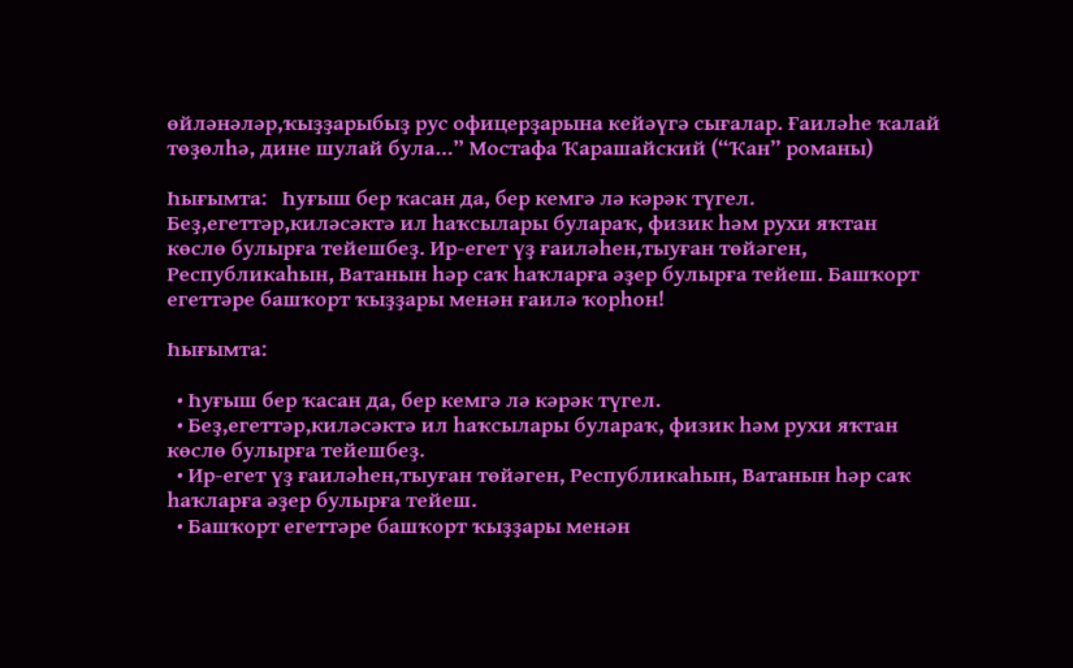өйләнәләр,ҡыҙҙарыбыҙ рус офицерҙарына кейәүгә сығалар. Ғаиләһе ҡалай төҙөлһә, дине шулай була…” Мостафа Ҡарашайский (“Ҡан” романы)

Һығымта:   Һуғыш бер ҡасан да, бер кемгә лә кәрәк түгел. Беҙ,егеттәр,киләсәктә ил һаҡсылары булараҡ, физик һәм рухи яҡтан көслө булырға тейешбеҙ. Ир-егет үҙ ғаиләһен,тыуған төйәген, Республикаһын, Ватанын һәр саҡ һаҡларға әҙер булырға тейеш. Башҡорт егеттәре башҡорт ҡыҙҙары менән ғаилә ҡорһон!

Һығымта:

  • Һуғыш бер ҡасан да, бер кемгә лә кәрәк түгел.
  • Беҙ,егеттәр,киләсәктә ил һаҡсылары булараҡ, физик һәм рухи яҡтан көслө булырға тейешбеҙ.
  • Ир-егет үҙ ғаиләһен,тыуған төйәген, Республикаһын, Ватанын һәр саҡ һаҡларға әҙер булырға тейеш.
  • Башҡорт егеттәре башҡорт ҡыҙҙары менән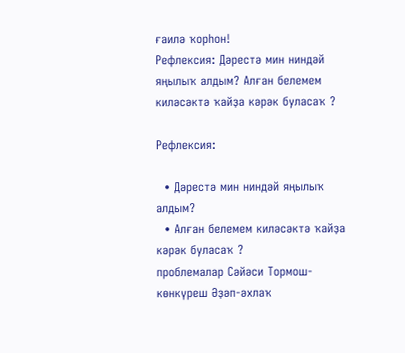ғаилә ҡорһон!
Рефлексия: Дәрестә мин ниндәй яңылыҡ алдым? Алған белемем киләсәктә ҡайҙа кәрәк буласаҡ ?

Рефлексия:

  • Дәрестә мин ниндәй яңылыҡ алдым?
  • Алған белемем киләсәктә ҡайҙа кәрәк буласаҡ ?
проблемалар Сәйәси Тормош-көнкүреш Әҙәп-әхлаҡ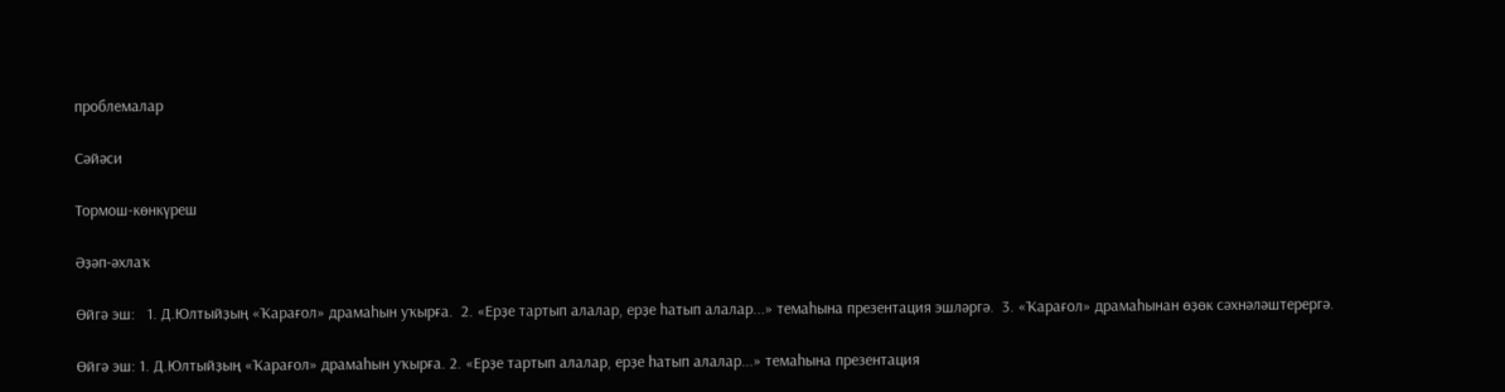проблемалар

Сәйәси

Тормош-көнкүреш

Әҙәп-әхлаҡ

Өйгә эш:   1. Д.Юлтыйҙың «Ҡарағол» драмаһын уҡырға.  2. «Ерҙе тартып алалар, ерҙе һатып алалар...» темаһына презентация эшләргә.  3. «Ҡарағол» драмаһынан өҙөк сәхнәләштерергә.

Өйгә эш: 1. Д.Юлтыйҙың «Ҡарағол» драмаһын уҡырға. 2. «Ерҙе тартып алалар, ерҙе һатып алалар...» темаһына презентация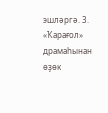эшләргә. 3. «Ҡарағол» драмаһынан өҙөк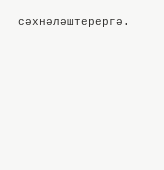сәхнәләштерергә.